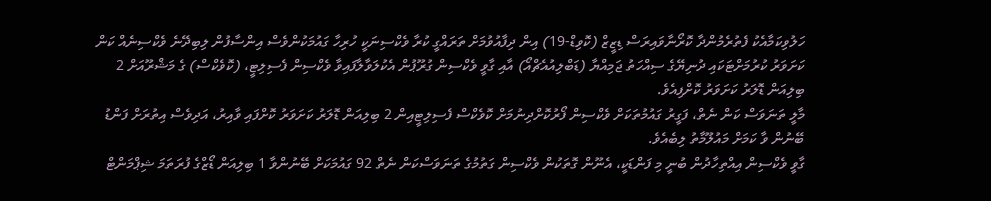ހަލުވިކަމާއެކު ފެތުރެމުންދާ ކޮރޯނާވައިރަސް ޑިޒީޒް (ކޮވިޑް-19) އިން ދިފާއުވުމަށް ތަރައްގީ ކުރާ ވެކްސިނަކީ ހުރިހާ ގައުމަކުންވެސް އިންސާފުން ލިބިދޭނެ ވެކްސިނެއް ކަން ކަށަވަރު ކުރުމަށްޓަކައި ދުނިޔޭގެ ސިއްހަތު ޖަމިއްޔާ (ޑަބްލިއުއެޗްއޯ) އާއި ގާވީ ވެކްސިން ގުރޫޕުން އެކުލަވާލާފައިވާ ވެކްސިން ފެސިލިޓީ، (ކޮވެކްސް) ގެ މަޝްރޫއަށް 2 ބިލިއަން ޑޮލަރު ކަށަވަރު ކޮށްފިއެވެ.
މާލީ ތަނަވަސް ކަން ނެތް، ފަގީރު ގައުމުތަކަށް ވެކްސިން ފޯރުކޮށްދިނުމަށް ކޮވެކްސް ފެސިލިޓީއިން 2 ބިލިއަން ޑޮލަރު ކަށަވަރު ކޮށްފައި ވާއިރު، އަދިވެސް އިތުރަށް ފަންޑު ބޭނުން ވާ ކަމަށް މައުލޫމާތު ލިބެއެވެ.
ގާވީ ވެކްސިން އިއްތިހާދުން ބުނީ މި ފަންޑަކީ، އެނޫން ގޮތަކުން ވެކްސިން ގަތުމުގެ ތަނަވަސްކަން ނެތް 92 ގައުމަކަށް ބޭނުންވާ 1 ބިލިއަން ޑޯޒްގެ ފުރަތަމަ ޝިޕްމަންޓް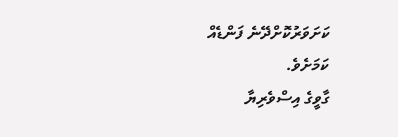ކަށަވަރުކޮށްދޭނެ ފަންޑެއް ކަމަށެވެ.
ގާވީގެ އިސްވެރިޔާ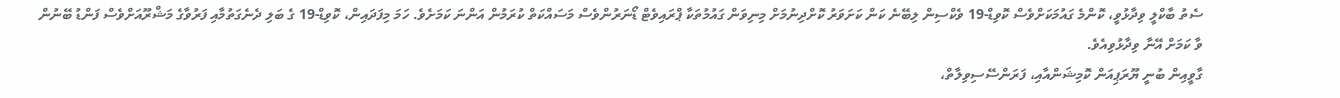ސެތު ބާކްލީ ވިދާޅުވީ، ކޮންމެ ގައުމަކަށްވެސް ކޮވިޑް-19 ވެކްސިން ލިބޭނެ ކަން ކަށަވަރު ކޮށްދިނުމަށް މިނިވަން ގައުމުތަކާ ޕްރައިވެޓް ޑޯނަރުންވެސް މަސައްކަތް ކުރަމުން އަންނަ ކަމަށެވެ. ހަމަ މިފަދައިން، ކޮވިޑް-19 ގެ ބަލި ދެނެގަތުމާއި ފަރުވާގެ މަޝްރޫއަށްވެސް ފަންޑު ބޭނުން ވާ ކަމަށް އޭނާ ވިދާޅުވިއެވެ.
ގާވީއިން ބުނީ ޔޫރަޕިއަން ކޮމިޝަންއާއި، ފަރަންސޭސިވިލާތް،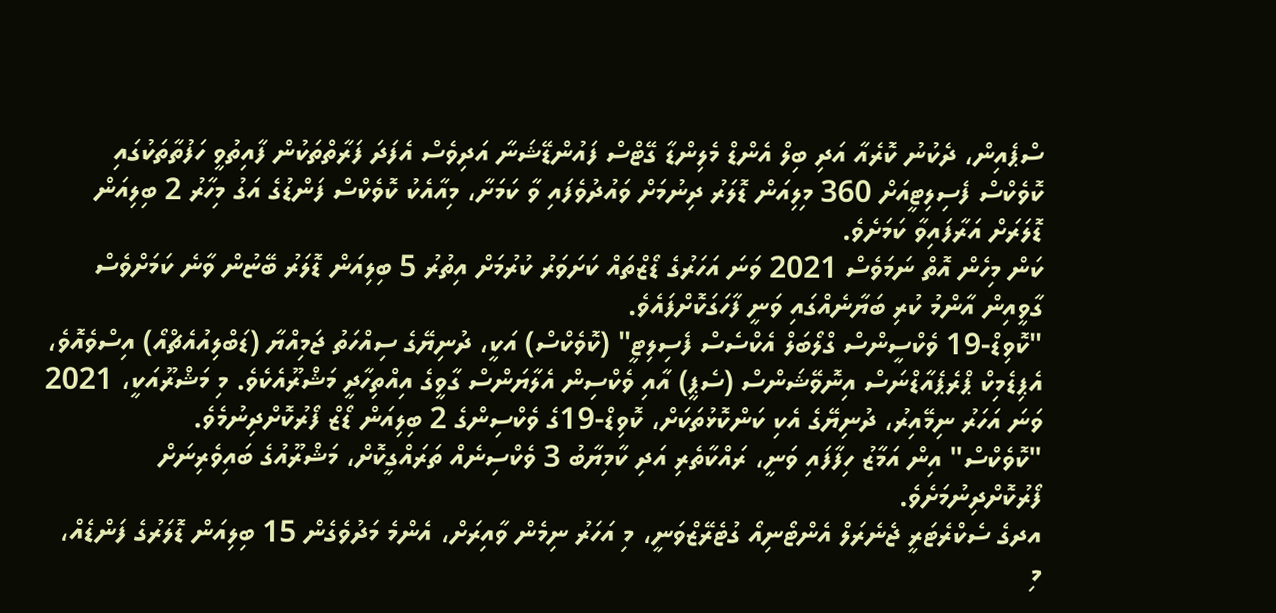ސްޕެއިން، ދެކުނު ކޮރެއާ އަދި ބިލް އެންޑް މެލިންޑާ ގޭޓްސް ފައުންޑޭޝަނާ އަދިވެސް އެފަދަ ފަރާތްތަކުން ފާއިތުވީ ހަފުތާތަކުގައި ކޮވެކްސް ފެސިލިޓީއަށް 360 މިލިއަން ޑޮލަރު ދިނުމަށް ވައުދުވެފައި ވާ ކަމަށާ، މިއާއެކު ކޮވެކްސް ފަންޑުގެ އަގު މިހާރު 2 ބިލިއަން ޑޮލަރަށް އަރާފައިވާ ކަމަށެވެ.
ކަން މިހެން އޮތް ނަމަވެސް 2021 ވަނަ އަހަރުގެ ޑޯޒްތައް ކަށަވަރު ކުރުމަށް އިތުރު 5 ބިލިއަން ޑޮލަރު ބޭޏުން ވާނެ ކަމަށްވެސް ގާވީއިން އާންމު ކުރި ބަޔާނެއްގައި ވަނީ ފާހަގަކޮށްފައެވެ.
"ކޮވިޑް-19 ވެކްސީންސް ގްލޯބަލް އެކްސެސް ފެސިލިޓީ" (ކޮވެކްސް) އަކީ، ދުނިޔޭގެ ސިއްހަތު ޖަމިއްޔާ (ޑަބްލިއުއެޗްއޯ) އިސްވެއޮވެ، އެޕިޑެމިކް ޕްރެޕެއާޑްނަސް އިނޮވޭޝަންސް (ސެޕީ) އާއި ވެކްސިން އެލާޔަންސް ގާވީގެ އިއްތިހާދީ މަޝްރޫއެކެވެ. މި މަޝްރޫއަކީ، 2021 ވަނަ އަހަރު ނިމޭއިރު، ދުނިޔޭގެ އެކި ކަންކޮޅުތަކަށް، ކޮވިޑް-19ގެ ވެކްސިންގެ 2 ބިލިއަން ޑޯޒް ފޯރުކޮށްދިނުމެވެ.
"ކޮވެކްސް" އިން އަމާޒު ހިފާފައި ވަނީ، ރައްކާތެރި އަދި ކާމިޔާބު 3 ވެކްސިނެއް ތަރައްގީކޮށް، މަޝްރޫއުގެ ބައިވެރިނަށް ފޯރުކޮށްދިނުމަށެވެ.
އދގެ ސެކްރެޓަރީ ޖެނެރަލް އެންޓޯނިއޯ ގުޓެރޭޒްވަނީ، މި އަހަރު ނިމެން ވާއިރަށް، އެންމެ މަދުވެގެން 15 ބިލިއަން ޑޮލަރުގެ ފަންޑެއް، މި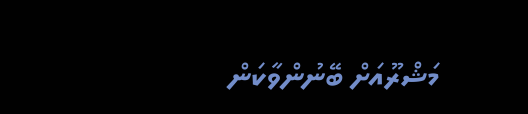މަޝްރޫއަށް ބޭނުންވާކަން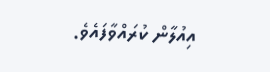އިއުލާން ކުރައްވާފައެވެ.